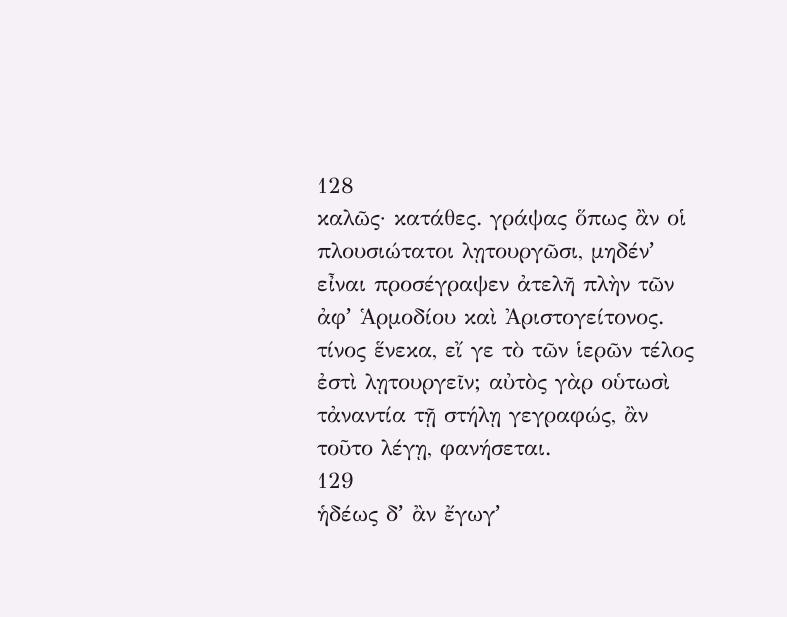128
καλῶς· κατάθες. γράψας ὅπως ἂν οἱ πλουσιώτατοι λῃτουργῶσι, μηδένʼ εἶναι προσέγραψεν ἀτελῆ πλὴν τῶν ἀφʼ Ἁρμοδίου καὶ Ἀριστογείτονος. τίνος ἕνεκα, εἴ γε τὸ τῶν ἱερῶν τέλος ἐστὶ λῃτουργεῖν; αὐτὸς γὰρ οὑτωσὶ τἀναντία τῇ στήλῃ γεγραφώς, ἂν τοῦτο λέγῃ, φανήσεται.
129
ἡδέως δʼ ἂν ἔγωγʼ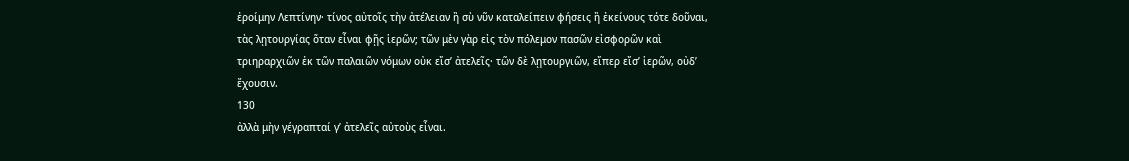ἐροίμην Λεπτίνην· τίνος αὐτοῖς τὴν ἀτέλειαν ἢ σὺ νῦν καταλείπειν φήσεις ἢ ἐκείνους τότε δοῦναι, τὰς λῃτουργίας ὅταν εἶναι φῇς ἱερῶν; τῶν μὲν γὰρ εἰς τὸν πόλεμον πασῶν εἰσφορῶν καὶ τριηραρχιῶν ἐκ τῶν παλαιῶν νόμων οὐκ εἴσʼ ἀτελεῖς· τῶν δὲ λῃτουργιῶν, εἴπερ εἴσʼ ἱερῶν, οὐδʼ ἔχουσιν.
130
ἀλλὰ μὴν γέγραπταί γʼ ἀτελεῖς αὐτοὺς εἶναι.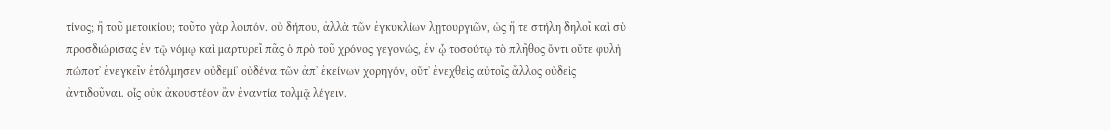τίνος; ἢ τοῦ μετοικίου; τοῦτο γὰρ λοιπόν. οὐ δήπου, ἀλλὰ τῶν ἐγκυκλίων λῃτουργιῶν, ὡς ἥ τε στήλη δηλοῖ καὶ σὺ προσδιώρισας ἐν τῷ νόμῳ καὶ μαρτυρεῖ πᾶς ὁ πρὸ τοῦ χρόνος γεγονώς, ἐν ᾧ τοσούτῳ τὸ πλῆθος ὄντι οὔτε φυλὴ πώποτʼ ἐνεγκεῖν ἐτόλμησεν οὐδεμίʼ οὐδένα τῶν ἀπʼ ἐκείνων χορηγόν, οὔτʼ ἐνεχθεὶς αὐτοῖς ἄλλος οὐδεὶς ἀντιδοῦναι. οἷς οὐκ ἀκουστέον ἂν ἐναντία τολμᾷ λέγειν.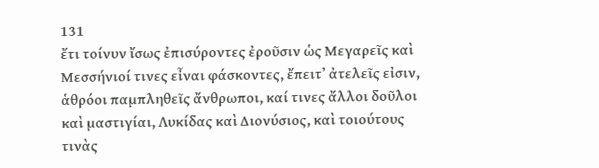131
ἔτι τοίνυν ἴσως ἐπισύροντες ἐροῦσιν ὡς Μεγαρεῖς καὶ Μεσσήνιοί τινες εἶναι φάσκοντες, ἔπειτʼ ἀτελεῖς εἰσιν, ἁθρόοι παμπληθεῖς ἄνθρωποι, καί τινες ἄλλοι δοῦλοι καὶ μαστιγίαι, Λυκίδας καὶ Διονύσιος, καὶ τοιούτους τινὰς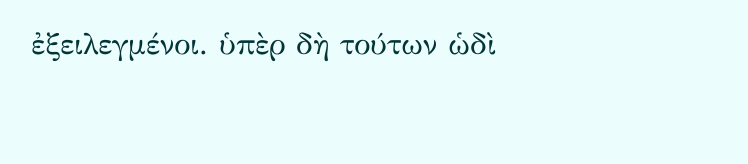ἐξειλεγμένοι. ὑπὲρ δὴ τούτων ὡδὶ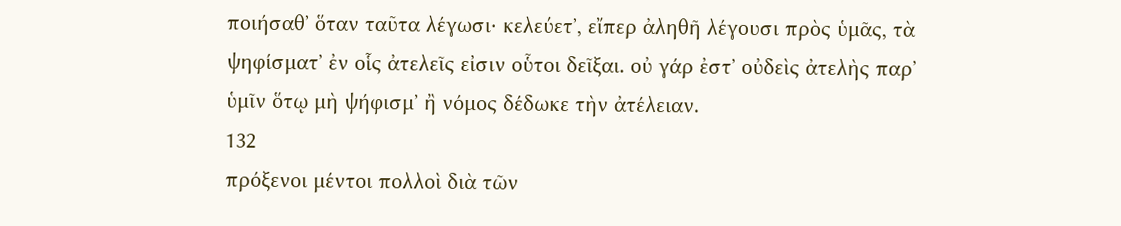ποιήσαθʼ ὅταν ταῦτα λέγωσι· κελεύετʼ, εἴπερ ἀληθῆ λέγουσι πρὸς ὑμᾶς, τὰ ψηφίσματʼ ἐν οἷς ἀτελεῖς εἰσιν οὗτοι δεῖξαι. οὐ γάρ ἐστʼ οὐδεὶς ἀτελὴς παρʼ ὑμῖν ὅτῳ μὴ ψήφισμʼ ἢ νόμος δέδωκε τὴν ἀτέλειαν.
132
πρόξενοι μέντοι πολλοὶ διὰ τῶν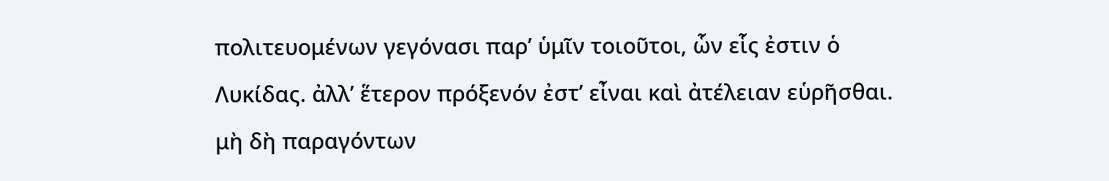πολιτευομένων γεγόνασι παρʼ ὑμῖν τοιοῦτοι, ὧν εἷς ἐστιν ὁ Λυκίδας. ἀλλʼ ἕτερον πρόξενόν ἐστʼ εἶναι καὶ ἀτέλειαν εὑρῆσθαι. μὴ δὴ παραγόντων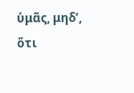ὑμᾶς, μηδʼ, ὅτι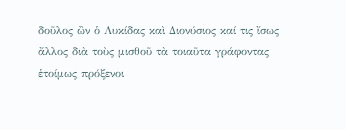δοῦλος ὢν ὁ Λυκίδας καὶ Διονύσιος καί τις ἴσως ἄλλος διὰ τοὺς μισθοῦ τὰ τοιαῦτα γράφοντας ἑτοίμως πρόξενοι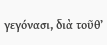γεγόνασι, διὰ τοῦθʼ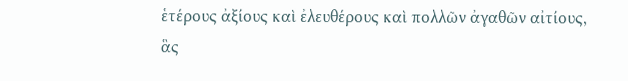ἑτέρους ἀξίους καὶ ἐλευθέρους καὶ πολλῶν ἀγαθῶν αἰτίους, ἃς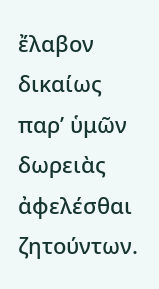ἔλαβον δικαίως παρʼ ὑμῶν δωρειὰς ἀφελέσθαι ζητούντων.